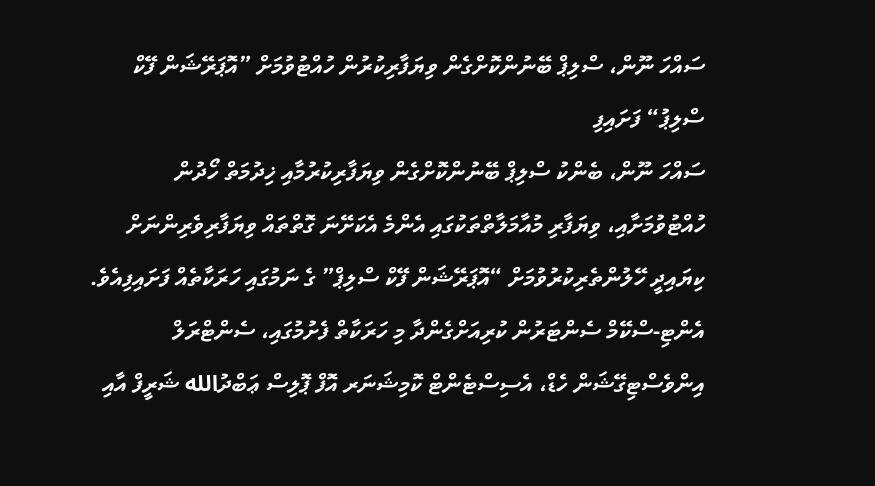ސައްހަ ނޫން، ސްލިޕް ބޭނުންކޮށްގެން ވިޔަފާރިކުރުން ހުއްޓުވުމަށް ”އޮޕަރޭޝަން ފޭކް ސްލިޕު“ ފަށައިފި
ސައްހަ ނޫން، ބެންކު ސްލިޕް ބޭނުންކޮށްގެން ވިޔަފާރިކުރުމާއި ޚިދުމަތް ހޯދުން ހުއްޓުވުމަށާއި، ވިޔަފާރި މުއާމަލާތްތަކުގައި އެންމެ އެކަށޭނަ ގޮތްތައް ވިޔަފާރިވެރިންނަށް ކިޔައިދީ ހޭލުންތެރިކުރުވުމަށް “އޮޕަރޭޝަން ފޭކް ސްލިޕް” ގެ ނަމުގައި ހަރަކާތެއް ފަށައިފިއެވެ.
އެންޓި-ސްކޭމް ސެންޓަރުން ކުރިއަށްގެންދާ މި ހަރަކާތް ފެށުމުގައި، ސެންޓްރަލް އިންވެސްޓިގޭޝަން ހެޑް، އެސިސްޓެންޓް ކޮމިޝަނަރ އޮފް ޕޮލިސް ޢަބްދުالله ޝަރީފް އާއި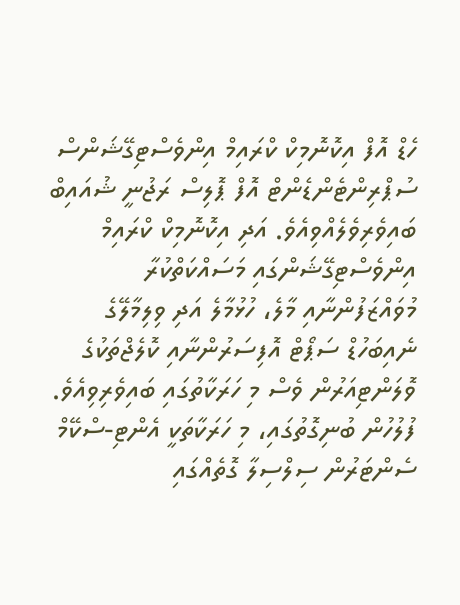ހެޑް އޮފް އިކޮނޮމިކް ކްރައިމް އިންވެސްޓިގޭޝަންސް ސުޕްރިންޓެންޑެންޓް އޮފް ޕޮލިސް ރަޖުނީ ޝުއައިބް ބައިވެރިވެލެއްވިއެވެ. އަދި އިކޮނޮމިކް ކްރައިމް އިންވެސްޓިގޭޝަންގައި މަސައްކަތްކުރާ މުވައްޒަފުންނާއި މާލެ، ހުޅުމާލެ އަދި ވިލިމާލޭގެ ނެއިބަހުޑް ސަޕޯޓް އޮފިސަރުންނާއި ކޮލެޖްތަކުގެ ވޮލަންޓިއަރުން ވެސް މި ހަރަކާތުގައި ބައިވެރިވިއެވެ.
ފުލުހުން ބުނިގޮތުގައި، މި ހަރަކާތަކީ އެންޓި-ސްކޭމް ސެންޓަރުން ސިލްސިލާ ގޮތެއްގައި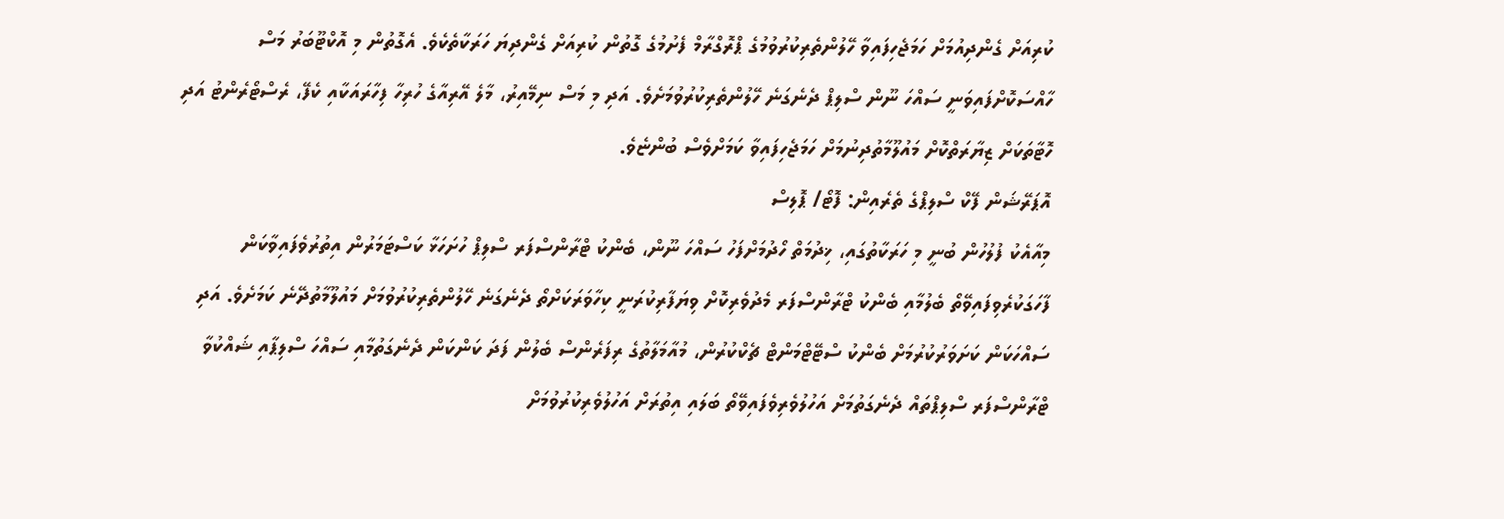ކުރިއަށް ގެންދިއުމަށް ހަމަޖެހިފައިވާ ހޭލުންތެރިކުރުވުމުގެ ޕްރޮގްރާމް ފެށުމުގެ ގޮތުން ކުރިއަށް ގެންދިޔަ ހަރަކާތެކެވެ. އެގޮތުން މި އޮކްޓޫބަރު މަސް ހާއްސަކޮށްފައިވަނީ ސައްހަ ނޫން ސްލިޕް ދެނެގަނެ ހޭލުންތެރިކުރުވުމަށެވެ. އަދި މި މަސް ނިމޭއިރު، މާލެ އޭރިއާގެ ހުރިހާ ފިހާރައަކާއި ކެފޭ، ރެސްޓޯރެންޓު އަދި ހޮޓާތަކަށް ޒިޔާރަތްކޮށް މައުލޫމާތުދިނުމަށް ހަމަޖެހިފައިވާ ކަމަށްވެސް ބުންޏެވެ.
އޮޕަރޭޝަން ފޭކް ސްލިޕްގެ ތެރެއިން: ފޮޓޯ/ ޕޮލިސް
މިއާއެކު ފުލުހުން ބުނީ މި ހަރަކާތުގައި، ޚިދުމަތް ހޯދުމަށްފަހު ސައްހަ ނޫން، ބެންކު ޓްރާންސްފަރ ސްލިޕް ހުށަހަޅާ ކަސްޓަމަރުން އިތުރުވެފައިވާކަން ފާހަގަކުރެވިފައިވޭތޯ ބެލުމާއި ބެންކު ޓްރާންސްފަރ މެދުވެރިކޮށް ވިޔަފާރިކުރަނީ ކިހާވަރަކަށްތޯ ދެނެގަނެ ހޭލުންތެރިކުރުވުމަށް މައުލޫމާތުދޭނެ ކަމަށެވެ. އަދި ސައްހަކަން ކަށަވަރުކުރުމަށް ބެންކު ސްޓޭޓްމަންޓް ޗެކްކުރުން، މުއާމަލާތުގެ ރިފަރެންސް ބެލުން ފަދަ ކަންކަން ދެނެގަތުމާއި ސައްހަ ސްލިޕާއި ޝައްކުވާ ޓްރާންސްފަރ ސްލިޕްތައް ދެނެގަތުމަށް އަހުލުވެރިވެފައިވޭތޯ ބަލައި އިތުރަށް އަހުލުވެރިކުރުވުމަށް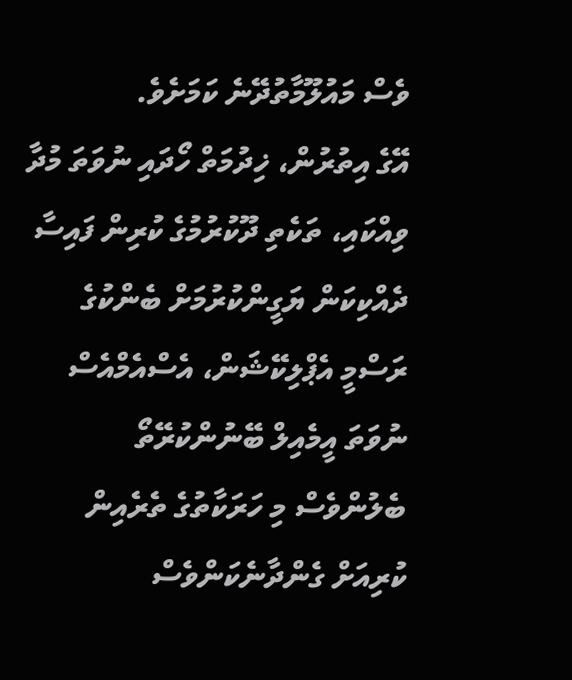ވެސް މައުލޫމާތުދޭނެ ކަމަށެވެ.
އޭގެ އިތުރުން، ޚިދުމަތް ހޯދައި ނުވަތަ މުދާ ވިއްކައި، ތަކެތި ދޫކުރުމުގެ ކުރިން ފައިސާ ދެއްކިކަން ޔަގީންކުރުމަށް ބެންކުގެ ރަސްމީ އެޕްލިކޭޝަން، އެސްއެމްއެސް ނުވަތަ އީމެއިލް ބޭނުންކުރޭތޯ ބެލުންވެސް މި ހަރަކާތުގެ ތެރެއިން ކުރިއަށް ގެންދާނެކަންވެސް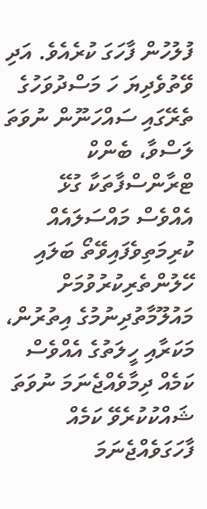ފުލުހުން ފާހަގަ ކުރެއެވެ. އަދި ވޭތުވެދިޔަ ހަ މަސްދުވަހުގެ ތެރޭގައި ސައްހަނޫން ނުވަތަ ލަސްވާ، ބެންކް ޓްރާންސްފާތަކާ ގުޅޭ އެއްވެސް މައްސަލައެއް ކުރިމަތިވެފައިވޭތޯ ބަލައި ހޭލުންތެރިކުރުވުމަށް މައުލޫމާތުދިނުމުގެ އިތުރުން، މަކަރާއި ހީލަތުގެ އެއްވެސް ކަމެއް ދިމާވެއްޖެނަމަ ނުވަތަ ޝައްކުކުރެވޭ ކަމެއް ފާހަގަވެއްޖެނަމަ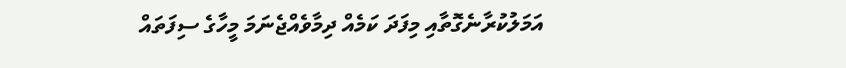އަމަލުކުރާނެގޮތާއި މިފަދަ ކަމެއް ދިމާވެއްޖެނަމަ މީހާގެ ސިފަތައް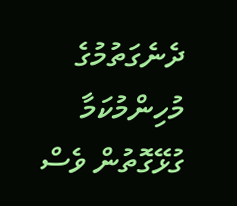ދެނެގަތުމުގެ މުހިންމުކަމާ ގުޅޭގޮތުން ވެސް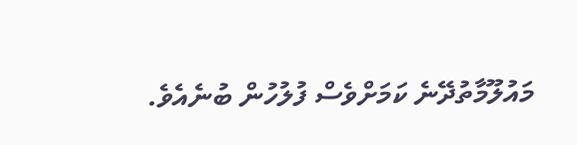މައުލޫމާތުދޭނެ ކަމަށްވެސް ފުލުހުން ބުނެއެވެ.